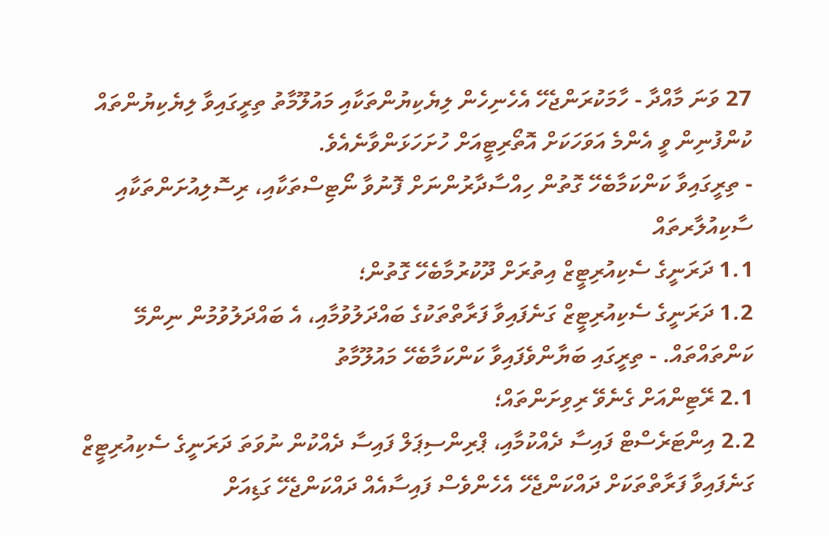27 ވަނަ މާއްދާ - ހާމަކުރަންޖެހޭ އެހެނިހެން ލިޔެކިޔުންތަކާއި މައުލޫމާތު ތިރީގައިވާ ލިޔެކިޔުންތައް ކުންފުނިން ވީ އެންމެ އަވަހަކަށް އޮތޯރިޓީއަށް ހުށަހަޅަންވާނެއެވެ.
- ތިރީގައިވާ ކަންކަމާބެހޭ ގޮތުން ހިއްސާދާރުންނަށް ފޮނުވާ ނޯޓިސްތަކާއި، ރިސޮލިއުށަންތަކާއި ސާކިއުލާރތައް
1.1 ދަރަނީގެ ސެކިއުރިޓީޒް އިތުރަށް ދޫކުރުމާބެހޭ ގޮތުން؛
1.2 ދަރަނީގެ ސެކިއުރިޓީޒް ގަނެފައިވާ ފަރާތްތަކުގެ ބައްދަލުވުމާއި، އެ ބައްދަލުވުމުން ނިންމޭ ކަންތައްތައް. - ތިރީގައި ބަޔާންވެފައިވާ ކަންކަމާބެހޭ މައުލޫމާތު
2.1 ރޭޓިންއަށް ގެނެވޭ ރިވިށަންތައް؛
2.2 އިންޓަރެސްޓް ފައިސާ ދެއްކުމާއި، ޕްރިންސިޕަލް ފައިސާ ދެއްކުން ނުވަތަ ދަރަނީގެ ސެކިއުރިޓީޒް ގަނެފައިވާ ފަރާތްތަކަށް ދައްކަންޖެހޭ އެހެންވެސް ފައިސާއެއް ދައްކަންޖެހޭ ގަޑިއަށް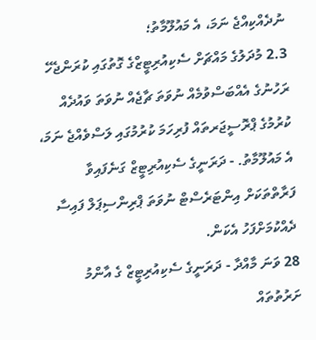ނުދެއްކިއްޖެ ނަމަ، އެ މައުލޫމާތު؛
2.3 މުދަލުގެ މައްޗަށް ސެކިއުރިޓީޒްގެ ގޮތުގައި ކުރަންޖެހޭ ރަހުނުގެ އެއްބަސްވުމެއް ނުވަތަ ޗާޖެއް ނުވަތަ ވައުދެއް ކުރުމުގެ ޕްރޮސީޖަރތައް ފުރިހަމަ ކުރުމުގައި ލަސްވެއްޖެ ނަމަ، އެ މައުލޫމާތު. - ދަރަނީގެ ސެކިއުރިޓީޒް ގަނެފައިވާ ފަރާތްތަކަށް އިންޓަރެސްޓް ނުވަތަ ޕްރިންސިޕަލް ފައިސާ ދެއްކުމަށްފަހު އެކަން.
28 ވަނަ މާއްދާ - ދަރަނީގެ ސެކިއުރިޓީޒް ގެ އާންމު ށަރުތުތައް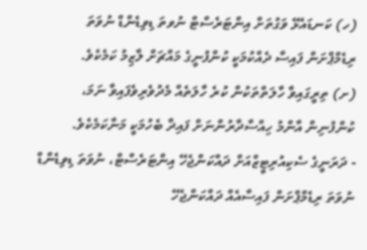(ހ) ކަނޑައެޅޭ ވަގުތަށް އިންޓަރެސްޓް ނުވތަ ޑިވިޑެންޑް ނުވަތަ ރިޑެމްޕްށަން ފައިސާ ދެއްކުމަކީ ކުންފުނީގެ މައްޗަށް ލާޒިމު ކަމެކެވެ.
(ށ) ތިރީގައިވާ ހާލަތްތަކުން ކުރެ ހާލަތެއް މެދުވެރިވެފައިވާ ނަމަ، ކުންފުނިން އާންމު ހިއްސާދާރުންނަށް ފައިދާ ބެހުމަކީ މަނާކަމެކެވެ.
- ދަރަނީގެ ސެކިއުރިޓީޒްއަށް ދައްކަންޖެހޭ އިންޓަރެސްޓް، ނުވަތަ ޑިވިޑެންޑް ނުވަތަ ރިޑެމްޕްށަން ފައިސާއެއް ދައްކަންޖެހޭ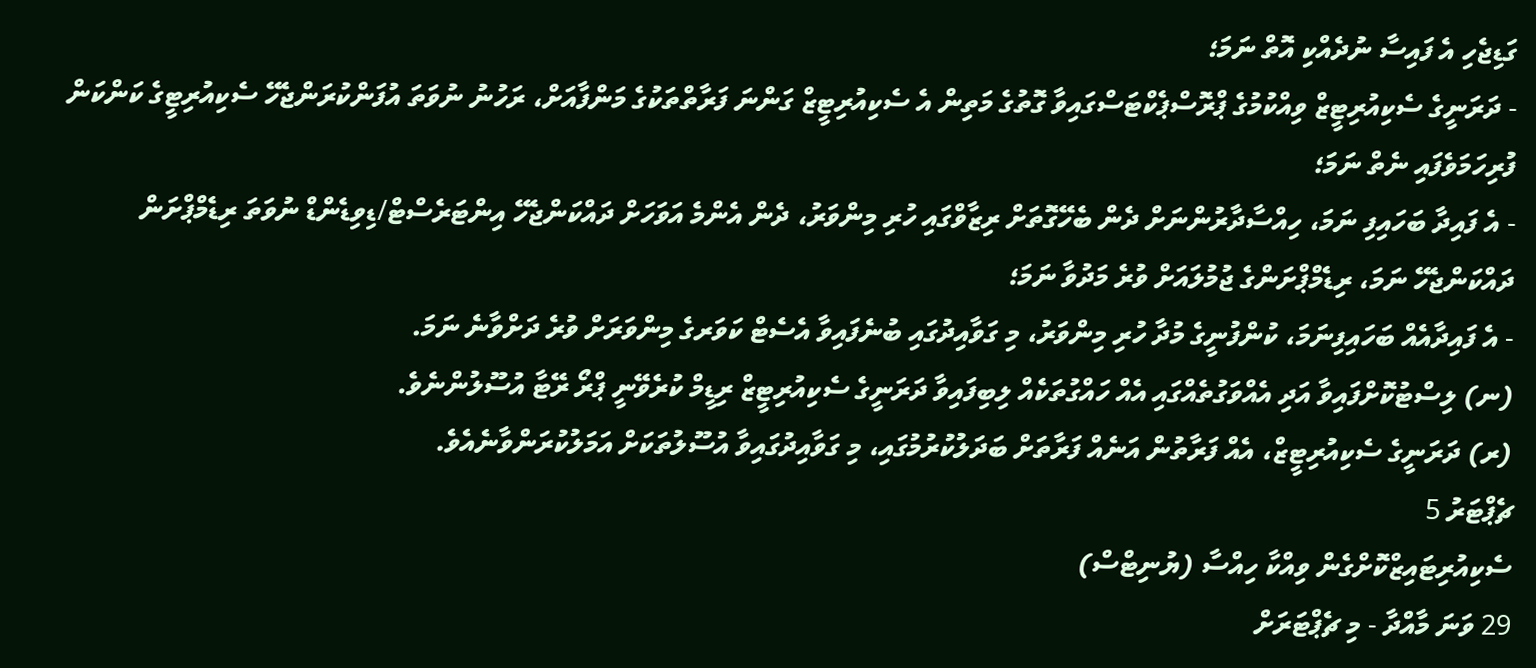ގަޑިޖެހި އެ ފައިސާ ނުދެއްކި އޮތް ނަމަ؛
- ދަރަނީގެ ސެކިއުރިޓީޒް ވިއްކުމުގެ ޕްރޮސްޕެކްޓަސްގައިވާ ގޮތުގެ މަތިން އެ ސެކިއުރިޓީޒް ގަންނަ ފަރާތްތަކުގެ މަންފާއަށް، ރަހުނު ނުވަތަ އުފަންކުރަންޖެހޭ ސެކިއުރިޓީގެ ކަންކަން ފުރިހަމަވެފައި ނެތް ނަމަ؛
- އެ ފައިދާ ބަހައިފި ނަމަ، ހިއްސާދާރުންނަށް ދެން ބެހޭގޮތަށް ރިޒާވްގައި ހުރި މިންވަރު، ދެން އެންމެ އަވަހަށް ދައްކަންޖެހޭ އިންޓަރެސްޓް/ޑިވިޑެންޑް ނުވަތަ ރިޑެމްޕްށަން ދައްކަންޖެހޭ ނަމަ، ރިޑެމްޕްށަންގެ ޖުމުލައަށް ވުރެ މަދުވާ ނަމަ؛
- އެ ފައިދާއެއް ބަހައިފިނަމަ، ކުންފުނީގެ މުދާ ހުރި މިންވަރު، މި ގަވާއިދުގައި ބުނެފައިވާ އެސެޓް ކަވަރގެ މިންވަރަށް ވުރެ ދަށްވާނެ ނަމަ.
(ނ) ލިސްޓުކޮށްފައިވާ އަދި އެއްވަގުތެއްގައި އެއް ހައްގުތަކެއް ލިބިފައިވާ ދަރަނީގެ ސެކިއުރިޓީޒް ރިޑީމް ކުރެވޭނީ ޕްރޯ ރޭޓާ އުސޫލުންނެވެ.
(ރ) ދަރަނީގެ ސެކިއުރިޓީޒް، އެއް ފަރާތުން އަނެއް ފަރާތަށް ބަދަލުކުރުމުގައި، މި ގަވާއިދުގައިވާ އުސޫލުތަކަށް އަމަލުކުރަންވާނެއެވެ.
ޗެޕްޓަރު 5
ސެކިއުރިޓައިޒްކޮށްގެން ވިއްކާ ހިއްސާ (ޔުނިޓްސް)
29 ވަނަ މާއްދާ - މި ޗެޕްޓަރަށް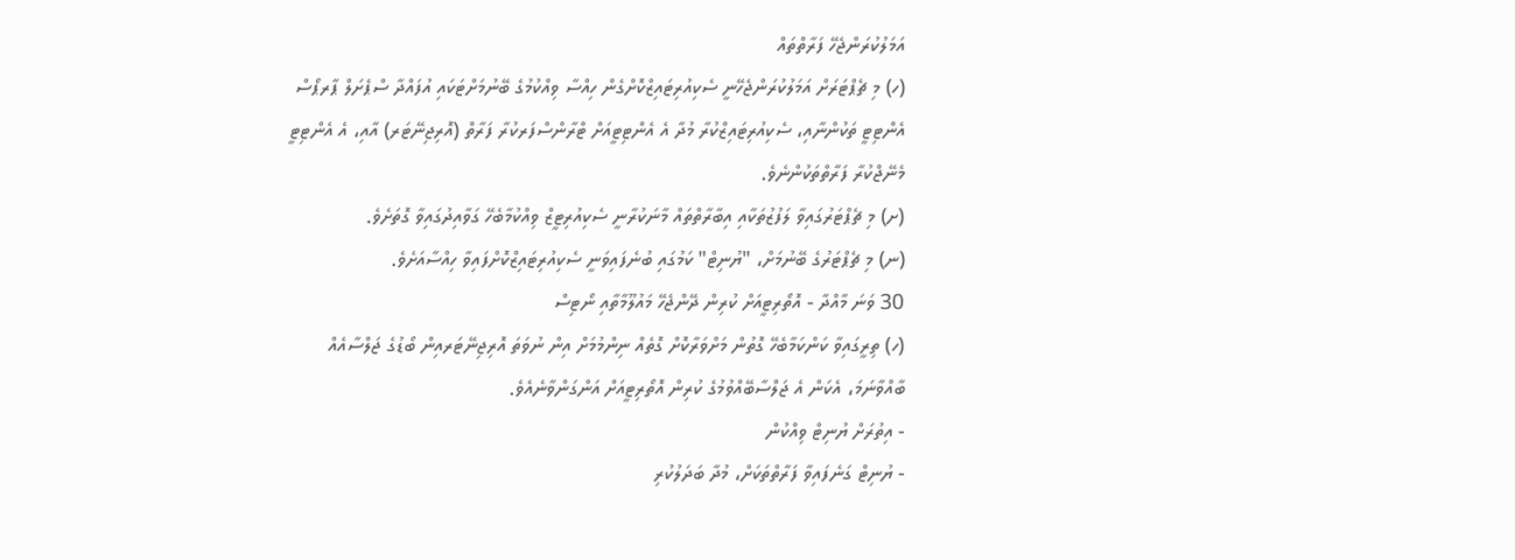އަމަލުކުރަންޖެހޭ ފަރާތްތައް
(ހ) މި ޗެޕްޓަރަށް އަމަލުކުރަންޖެހޭނީ ސެކިއުރިޓައިޒްކޮށްގެން ހިއްސާ ވިއްކުމުގެ ބޭނުމަށްޓަކައި އުފައްދާ ސްޕެށަލް ޕާރޕޯސް އެންޓިޓީ ތަކުންނާއި، ސެކިއުރިޓައިޒްކުރާ މުދާ އެ އެންޓިޓީއަށް ޓްރާންސްފަރކުރާ ފަރާތް (އޮރިޖިނޭޓަރ) އާއި، އެ އެންޓިޓީ މެނޭޖްކުރާ ފަރާތްތަކުންނެވެ.
(ށ) މި ޗެޕްޓަރުގައިވާ ލަފުޒުތަކާއި އިބާރާތްތައް މާނަކުރާނީ ސެކިއުރިޓީޒް ވިއްކުމާބެހޭ ގަވާއިދުގައިވާ ގޮތަށެވެ.
(ނ) މި ޗެޕްޓަރުގެ ބޭނުމަށް، "ޔުނިޓް" ކަމުގައި ބުނެފައިވަނީ ސެކިއުރިޓައިޒްކޮށްފައިވާ ހިއްސާއަށެވެ.
30 ވަނަ މާއްދާ - އޮތޯރިޓީއަށް ކުރިން ދޭންޖެހޭ މައުލޫމާތާއި ނޯޓިސް
(ހ) ތިރީގައިވާ ކަންކަމާބެހޭ ގޮތުން މަށްވަރާކޮށް ގޮތެއް ނިންމުމަށް އިން ނުވަތަ އޮރިޖިނޭޓަރއިން ބޯޑުގެ ޖަލްސާއެއް ބާއްވާނަމަ، އެކަން އެ ޖަލްސާބޭއްވުމުގެ ކުރިން އޮތޯރިޓީއަށް އަންގަންވާނެއެވެ.
- އިތުރަށް ޔުނިޓް ވިއްކުން
- ޔުނިޓް ގަނެފައިވާ ފަރާތްތަކަށް، މުދާ ބަދަލުކުރި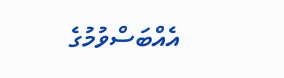އެއްބަސްވުމުގެ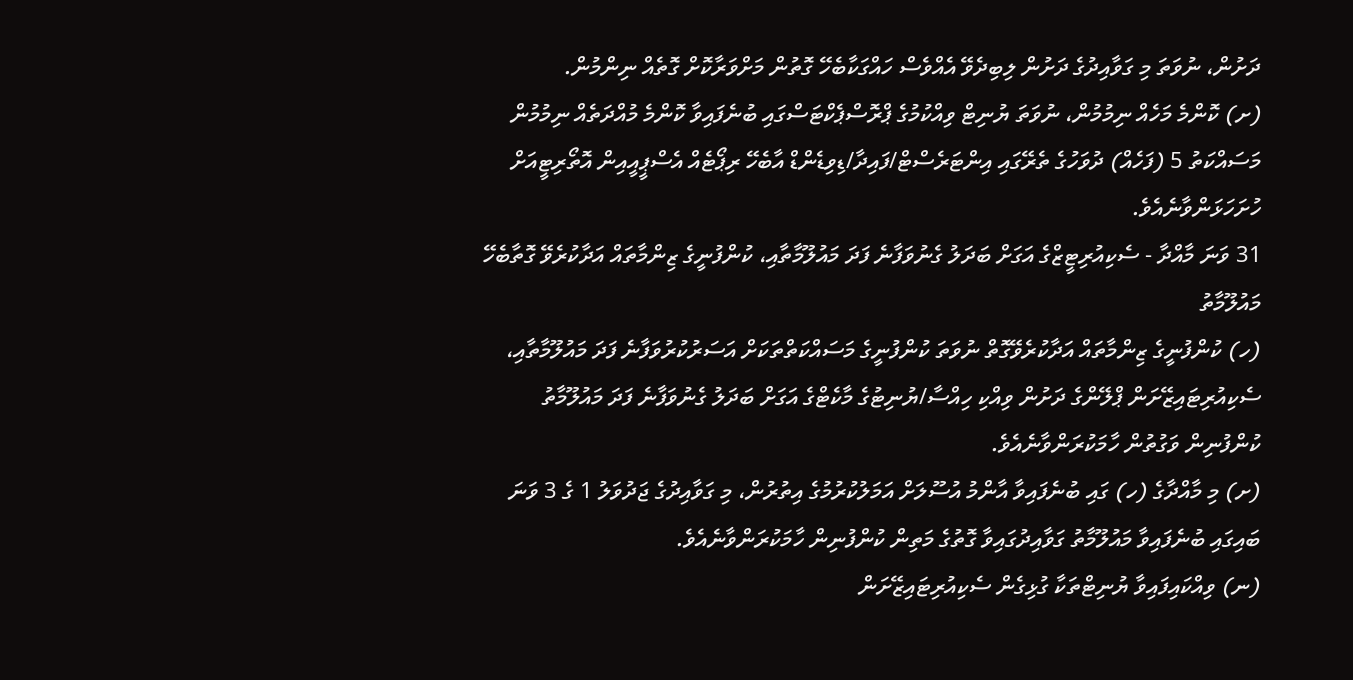ދަށުން، ނުވަތަ މި ގަވާއިދުގެ ދަށުން ލިބިދެވޭ އެއްވެސް ހައްގަކާބެހޭ ގޮތުން މަށްވަރާކޮށް ގޮތެއް ނިންމުން.
(ށ) ކޮންމެ މަހެއް ނިމުމުން، ނުވަތަ ޔުނިޓް ވިއްކުމުގެ ޕްރޮސްޕެކްޓަސްގައި ބުނެފައިވާ ކޮންމެ މުއްދަތެއް ނިމުމުން މަސައްކަތު 5 (ފަހެއް) ދުވަހުގެ ތެރޭގައި އިންޓަރެސްޓް/ފައިދާ/ޑިވިޑެންޑް އާބެހޭ ރިޕޯޓެއް އެސްޕީއީއިން އޮތޯރިޓީއަށް ހުށަހަޅަންވާނެއެވެ.
31 ވަނަ މާއްދާ - ސެކިއުރިޓީޒްގެ އަގަށް ބަދަލު ގެނުވަފާނެ ފަދަ މައުލޫމާތާއި، ކުންފުނީގެ ޒިންމާތައް އަދާކުރެވޭ ގޮތާބެހޭ މައުލޫމާތު
(ހ) ކުންފުނީގެ ޒިންމާތައް އަދާކުރެވޭގޮތް ނުވަތަ ކުންފުނީގެ މަސައްކަތްތަކަށް އަސަރުކުރުވަފާނެ ފަދަ މައުލޫމާތާއި، ސެކިއުރިޓައިޒޭށަން ޕްލޭންގެ ދަށުން ވިއްކި ހިއްސާ/ޔުނިޓުގެ މާކެޓްގެ އަގަށް ބަދަލު ގެނުވަފާނެ ފަދަ މައުލޫމާތު ކުންފުނިން ވަގުތުން ހާމަކުރަންވާނެއެވެ.
(ށ) މި މާއްދާގެ (ހ) ގައި ބުނެފައިވާ އާންމު އުސޫލަށް އަމަލުކުރުމުގެ އިތުރުން، މި ގަވާއިދުގެ ޖަދުވަލު 1 ގެ 3 ވަނަ ބައިގައި ބުނެފައިވާ މައުލޫމާތު ގަވާއިދުގައިވާ ގޮތުގެ މަތިން ކުންފުނިން ހާމަކުރަންވާނެއެވެ.
(ނ) ވިއްކައިފައިވާ ޔުނިޓްތަކާ ގުޅިގެން ސެކިއުރިޓައިޒޭށަން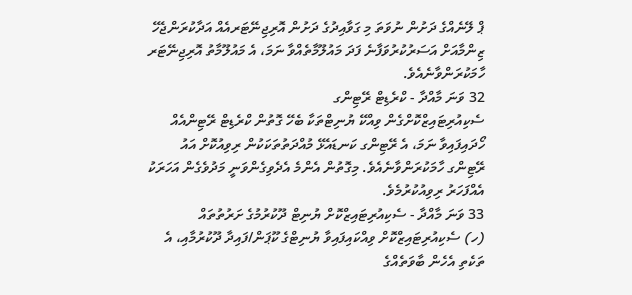ޕް ލޭނެއްގެ ދަށުން ނުވަތަ މި ގަވާއިދުގެ ދަށުން އޮރިޖިނޭޓަރއެއް އަދާކުރަންޖެހޭ ޒިންމާއަށް އަސަރުކުރުވަފާނެ ފަދަ މައުލޫމާތެއްވާ ނަމަ، އެ މައުލޫމާތު އޮރިޖިނޭޓަރ ހާމަކުރަންވާނެއެވެ.
32 ވަނަ މާއްދާ - ކްރެޑިޓް ރޭޓިންގ
ސެކިއުރިޓައިޒްކޮށްގެން ވިއްކޭ ޔުނިޓްތަކާ ބެހޭ ގޮތުން ކްރެޑިޓް ރޭޓިންއެއް ހޯދައިފައިވާ ނަމަ، އެ ރޭޓިންގ ކަނޑައެޅޭ މުއްދަތުތަކަކުން ރިވިއުކޮށް އައު ރޭޓިންގ ހާމަކުރަންވާނެއެވެ. މިގޮތުން އެންމެ އެދެވިގެންވަނީ މަދުވެގެން އަހަރަކު އެއްފަހަރު ރިވިއުކުރުމެވެ.
33 ވަނަ މާއްދާ - ސެކިއުރިޓައިޒްކޮށް ޔުނިޓް ދޫކުރުމުގެ ށަރުތުތައް
(ހ) ސެކިއުރިޓައިޒްކޮށް ވިއްކައިފައިވާ ޔުނިޓްގެ ކޫޕަން/ފައިދާ ދޫކުރުމާއި، އެ ތަކެތި އެހެން ބާވަތެއްގެ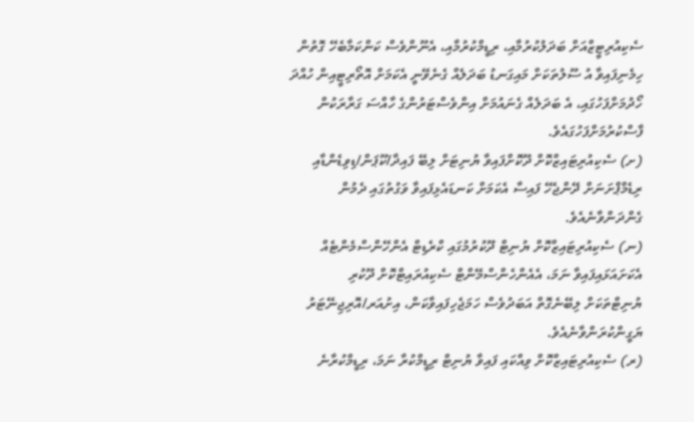ސެކިއުރިޓީޒްއަށް ބަދަލުކުރުމާއި، ރިޑީމްކުރުމާއި، އެނޫންވެސް ކަންކަމާބެހޭ ގޮތުން ހިމެނިފައިވާ އު ސޫލުތަކަށް މައިގަނޑު ބަދަލެއް ގެނެވޭނީ އެކަމަށް އޮތޯރިޓީއިން ހުއްދަ ހޯދުމަށްފަހުގައި، އެ ބަދަލެއް ގެނައުމަށް އިންވެސްޓަރުންގެ ހާއްސަ ގަރާރަކުން ފާސްކުރުމަށްފަހުގައެވެ.
(ށ) ސެކިއުރިޓައިޒްކޮށް ދޫކޮށްފައިވާ ޔުނިޓަށް ލިބޭ ފައިދާ/ކޫޕަން/ޑިވިޑެންޑާއި ރިޑެމްޕްށަނަށް ދޭންޖެހޭ ފައިސާ އެކަމަށް ކަނޑައެޅިފައިވާ ވަގުތުގައި ދެމުން ގެންދަންވާނެއެވެ.
(ނ) ސެކިއުރިޓައިޒްކޮށް ޔުނިޓް ދޫކުރުމުގައި ކްރެޑިޓް އެންހޭންސްމެންޓެއް އެކަށައަޅައިފައިވާ ނަމަ، އެއެންހެންސްމޭންޓް ސެކިއުރައިޓްކޮށް ދޫކުރި ޔުނިޓްތަކަށް ލިބޭނެގޮތް އަބަދުވެސް ހަމަޖެހިފައިވާކަން، އިށުއަރ/އޮރިޖިނޭޓަރު ޔަގީންކުރަންވާނެއެވެ.
(ރ) ސެކިއުރިޓައިޒްކޮށް ވިއްކައި ފައިވާ ޔުނިޓް ރިޑީމްކުރާ ނަމަ، ރިޑީމްކުރާނެ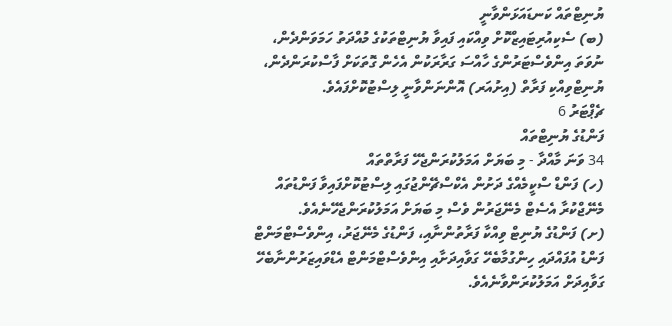ޔުނިޓްތައް ކަނޑައަޅަންވާނީ
(ބ) ސެކިއުރިޓައިޒްކޮށް ވިއްކައި ފައިވާ ޔުނިޓްތަކުގެ މުއްދަތު ހަމަވަންދެން، ނުވަތަ އިންވެސްޓަރުންގެ ހާއްސަ ގަރާރަކުން އެހެން ގޮތަކަށް ފާސްކުރަންދެން، ޔުނިޓްވިއްކި ފަރާތް (އިށުއަރ) އޮންނަންވާނީ ލިސްޓުކޮށްފައެވެ.
ޗެޕްޓަރު 6
ފަންޑުގެ ޔުނިޓްތައް
34 ވަނަ މާއްދާ - މި ބަޔަށް އަމަލުކުރަންޖެހޭ ފަރާތްތައް
(ހ) ފަންޑް ސްކީމެއްގެ ދަށުން އެކްސްޗޭންޖުގައި ލިސްޓުކޮށްފައިވާ ފަންޑުތައް މެނޭޖްކުރާ އެސެޓް މެނޭޖަރުން ވެސް މި ބަޔަށް އަމަލުކުރަންޖެހޭނެއެވެ.
(ށ) ފަންޑުގެ ޔުނިޓް ވިއްކާ ފަރާތުންނާއި، ފަންޑުގެ މެނޭޖަރު، އިންވެސްޓްމަންޓް ފަންޑު އުފައްދައި ހިންގުމާބެހޭ ގަވާއިދަށާއި އިންވެސްޓްމަންޓް އެޑްވައިޒަރުންނާބެހޭ ގަވާއިދަށް އަމަލުކުރަންވާނެއެވެ.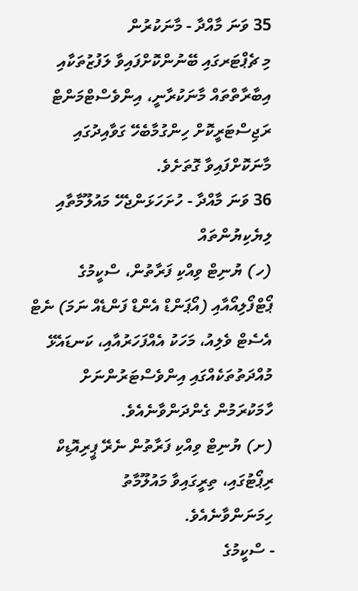35 ވަނަ މާއްދާ - މާނަކުރުން
މި ޗެޕްޓަރގައި ބޭނުންކޮށްފައިވާ ލަފުޒުތަކާއި އިބާރާތްތައް މާނަކުރާނީ، އިންވެސްޓްމަންޓް ރަޖިސްޓަރީކޮށް ހިންގުމާބެހޭ ގަވާއިދުގައި މާނަކޮށްފައިވާ ގޮތަށެވެ.
36 ވަނަ މާއްދާ - ހުށަހަޅަންޖެހޭ މައުލޫމާތާއި ލިޔެކިޔުންތައް
(ހ) ޔުނިޓް ވިއްކި ފަރާތުން، ސްކީމުގެ ޕޯޓްފޯލިއޯއާއި (އޯޕަންޑް އެންޑް ފަންޑެއް ނަމަ) ނެޓް އެސެޓް ވެލިއު، މަހަކު އެއްފަހަރުއާއި، ކަނޑައެޅޭ މުއްދަތުތަކެއްގައި އިންވެސްޓަރުންނަށް ހާމަކުރަމުން ގެންދަންވާނެއެވެ.
(ށ) ޔުނިޓް ވިއްކި ފަރާތުން ނެރޭ ޕީރިއޮޑިކް ރިޕޯޓުގައި، ތިރީގައިވާ މައުލޫމާތު ހިމަނަންވާނެއެވެ.
- ސްކީމުގެ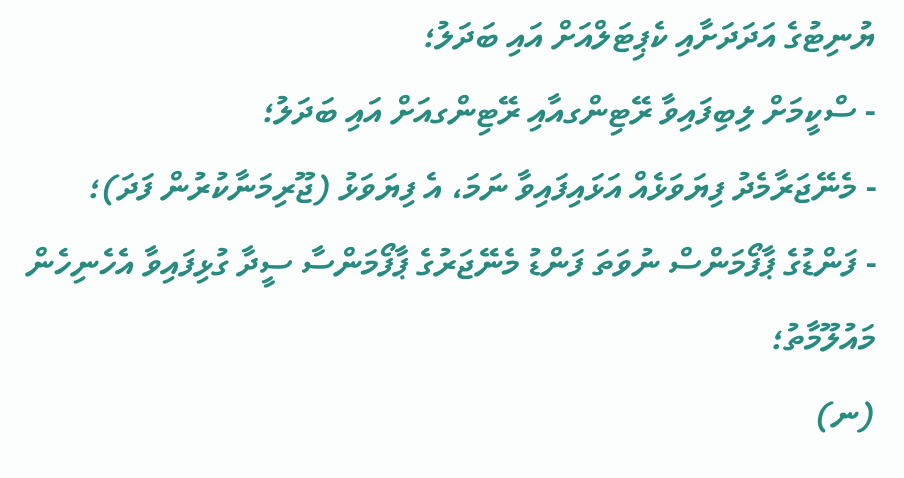ޔުނިޓުގެ އަދަދަށާއި ކެޕިޓަލްއަށް އައި ބަދަލު؛
- ސްކީމަށް ލިބިފައިވާ ރޭޓިންގއާއި ރޭޓިންގއަށް އައި ބަދަލު؛
- މެނޭޖަރާމެދު ފިޔަވަޅެއް އަޅައިފައިވާ ނަމަ، އެ ފިޔަވަޅު (ޖޫރިމަނާކުރުން ފަދަ)؛
- ފަންޑުގެ ޕާފޯމަންސް ނުވަތަ ފަންޑު މެނޭޖަރުގެ ޕާފޯމަންސާ ސީދާ ގުޅިފައިވާ އެހެނިހެން މައުލޫމާތު؛
(ނ)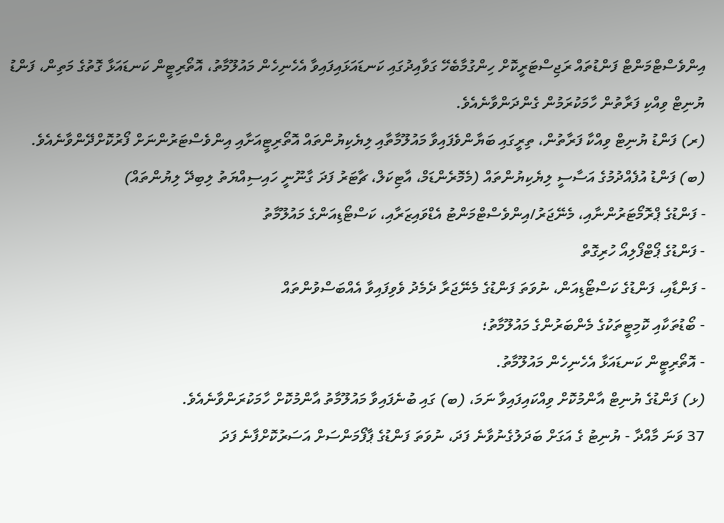އިންވެސްޓްމަންޓް ފަންޑުތައް ރަޖިސްޓަރީކޮށް ހިންގުމާބެހޭ ގަވާއިދުގައި ކަނޑައަޅައިފައިވާ އެހެނިހެން މައުލޫމާތު، އޮތޯރިޓީން ކަނޑައަޅާ ގޮތުގެ މަތިން، ފަންޑު ޔުނިޓް ވިއްކި ފަރާތުން ހާމަކުރަމުން ގެންދަންވާނެއެވެ.
(ރ) ފަންޑު ޔުނިޓް ވިއްކާ ފަރާތުން، ތިރީގައި ބަޔާންވެފައިވާ މައުލޫމާތާއި ލިޔެކިޔުންތައް އޮތޯރިޓީއަށާއި އިންވެސްޓަރުންނަށް ފޯރުކޮށްދޭންވާނެއެވެ.
(ބ) ފަންޑު އުފެއްދުމުގެ އަސާސީ ލިޔެކިޔުންތައް (މެމޮރެންޑަމް، އާޓިކަލް، ޗާޓަރު ފަދަ ގާނޫނީ ހައިސިއްޔަތު ލިބިދޭ ލިޔުންތައް)
- ފަންޑުގެ ޕްރޮމޯޓަރުންނާއި، މެނޭޖަރު/އިންވެސްޓްމަންޓު އެޑްވައިޒަރާއި، ކަސްޓޯޑިއަންގެ މައުލޫމާތު
- ފަންޑުގެ ޕޯޓްފޯލިއޯ ހުރިގޮތް
- ފަންޑާއި، ފަންޑުގެ ކަސްޓޯޑިއަން، ނުވަތަ ފަންޑުގެ މެނޭޖަރާ ދެމެދު ވެވިފައިވާ އެއްބަސްވުންތައް
- ބޯޑުތަކާއި ކޮމިޓީތަކުގެ މެންބަރުންގެ މައުލޫމާތު؛
- އޮތޯރިޓީން ކަނޑައަޅާ އެހެނިހެން މައުލޫމާތު.
(ޅ) ފަންޑުގެ ޔުނިޓް އާންމުކޮށް ވިއްކައިފައިވާ ނަމަ، (ބ) ގައި ބުނެފައިވާ މައުލޫމާތު އާންމުކޮށް ހާމަކުރަންވާނެއެވެ.
37 ވަނަ މާއްދާ - ޔުނިޓު ގެ އަގަށް ބަދަލުގެނުވާނެ ފަދަ، ނުވަތަ ފަންޑުގެ ޕާފޯމަންސަށް އަސަރުކޮށްފާނެ ފަދަ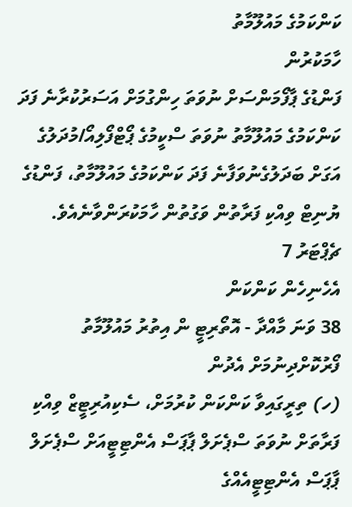ކަންކަމުގެ މައުލޫމާތު
ހާމަކުރުން
ފަންޑުގެ ޕާފޯމަންސަށް ނުވަތަ ހިންގުމަށް އަސަރުކުރާނެ ފަދަ ކަންކަމުގެ މައުލޫމާތު ނުވަތަ ސްކީމުގެ ޕޯޓްފޯލިއޯ/މުދަލުގެ އަގަށް ބަދަލުގެނުވަފާނެ ފަދަ ކަންކަމުގެ މައުލޫމާތު، ފަންޑުގެ ޔުނިޓް ވިއްކި ފަރާތުން ވަގުތުން ހާމަކުރަންވާނެއެވެ.
ޗެޕްޓަރު 7
އެހެނިހެން ކަންކަން
38 ވަނަ މާއްދާ - އޮތޯރިޓީ ން އިތުރު މައުލޫމާތު ފޯރުކޮށްދިނުމަށް އެދުން
(ހ) ތިރީގައިވާ ކަންކަން ކުރުމަށް، ސެކިއުރިޓީޒް ވިއްކި ފަރާތަށް ނުވަތަ ސްޕެށަލް ޕާޕަސް އެންޓިޓީއަށް ސްޕެށަލް ޕާޕަސް އެންޓިޓީއެއްގެ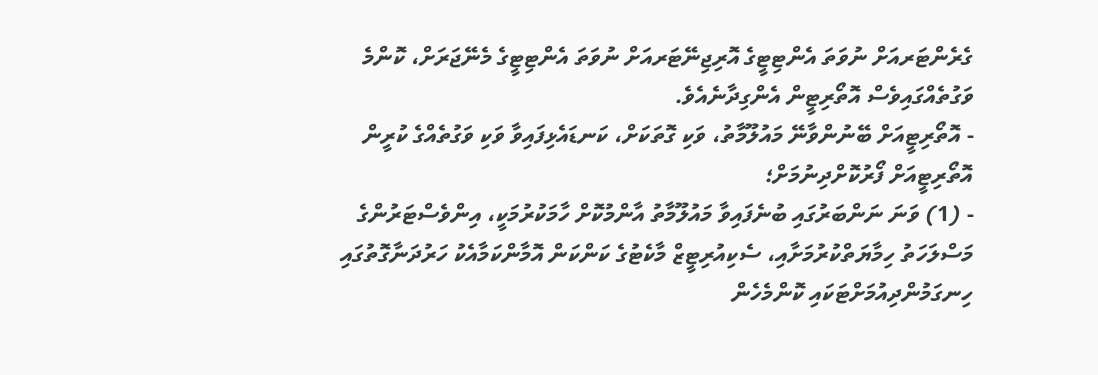ގެރެންޓަރއަށް ނުވަތަ އެންޓިޓީގެ އޮރިޖިނޭޓަރއަށް ނުވަތަ އެންޓިޓީގެ މެނޭޖަރަށް، ކޮންމެ ވަގުތެއްގައިވެސް އޮތޯރިޓީން އެންގިދާނެއެވެ.
- އޮތޯރިޓީއަށް ބޭނުންވާނޭ މައުލޫމާތު، ވަކި ގޮތަކަށް، ކަނޑައެޅިފައިވާ ވަކި ވަގުތެއްގެ ކުރީން އޮތޯރިޓީއަށް ފޯރުކޮށްދިނުމަށް؛
- (1) ވަނަ ނަންބަރުގައި ބުނެފައިވާ މައުލޫމާތު އާންމުކޮށް ހާމަކުރުމަކީ، އިންވެސްޓަރުންގެ މަސްލަހަތު ހިމާޔަތްކުރުމަށާއި، ސެކިއުރިޓީޒް މާކެޓުގެ ކަންކަން އޮމާންކަމާއެކު ހަރުދަނާގޮތުގައި ހިނގަމުންދިއުމަށްޓަކައި ކޮންމެހެން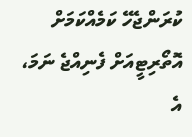ކުރަންޖެހޭ ކަމެއްކަމަށް އޮތޯރިޓީއަށް ފެނިއްޖެ ނަމަ، އެ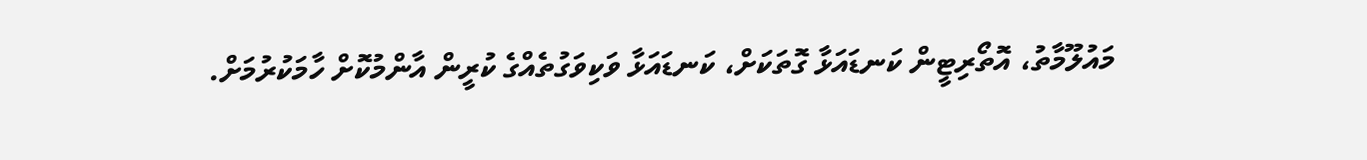މައުލޫމާތު، އޮތޯރިޓީން ކަނޑައަޅާ ގޮތަކަށް، ކަނޑައަޅާ ވަކިވަގުތެއްގެ ކުރީން އާންމުކޮށް ހާމަކުރުމަށް.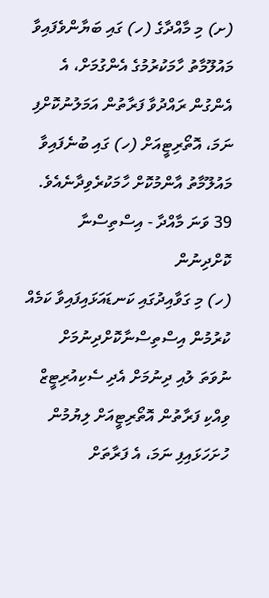(ށ) މި މާއްދާގެ (ހ) ގައި ބަޔާންވެފައިވާ މައުލޫމާތު ހާމަކުރުމުގެ އެންގުމަށް، އެ އެންގުން ރައްދުވާ ފަރާތުން އަމަލުނުކޮށްފި ނަމަ، އޮތޯރިޓީއަށް (ހ) ގައި ބުނެފައިވާ މައުލޫމާތު އާންމުކޮށް ހާމަކުރެވިދާނެއެވެ.
39 ވަނަ މާއްދާ - އިސްތިސްނާ ކޮށްދިނުން
(ހ) މި ގަވާއިދުގައި ކަނޑައަޅައިފައިވާ ކަމެއް ކުރުމުން އިސްތިސްނާކޮށްދިނުމަށް ނުވަތަ ލުއި ދިނުމަށް އެދި ސެކިއުރިޓީޒް ވިއްކި ފަރާތުން އޮތޯރިޓީއަށް ލިޔުމުން ހުށަހަޅައިފި ނަމަ، އެ ފަރާތަށް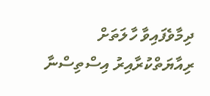ދިމާވެފައިވާ ހާލަތަށް ރިއާޔަތްކުރާއިރު އިސްތިސްނާ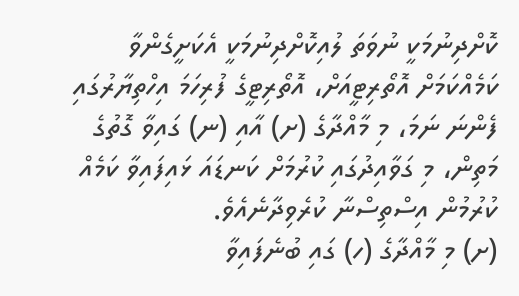ކޮށްދިނުމަކީ ނުވަތަ ލުއިކޮށްދިނުމަކީ އެކަށީގެންވާ ކަމެއްކަމަށް އޮތޯރިޓީއަށް، އޮތޯރިޓީގެ ފުރިހަމަ އިހްތިޔާރުގައި ފެންނަ ނަމަ، މި މާއްދާގެ (ށ) އާއި (ނ) ގައިވާ ގޮތުގެ މަތިން، މި ގަވާއިދުގައި ކުރުމަށް ކަނޑައަ ޅައިފައިވާ ކަމެއް ކުރުމުން އިސްތިސްނާ ކުރެވިދާނެއެވެ.
(ށ) މި މާއްދާގެ (ހ) ގައި ބުނެފައިވާ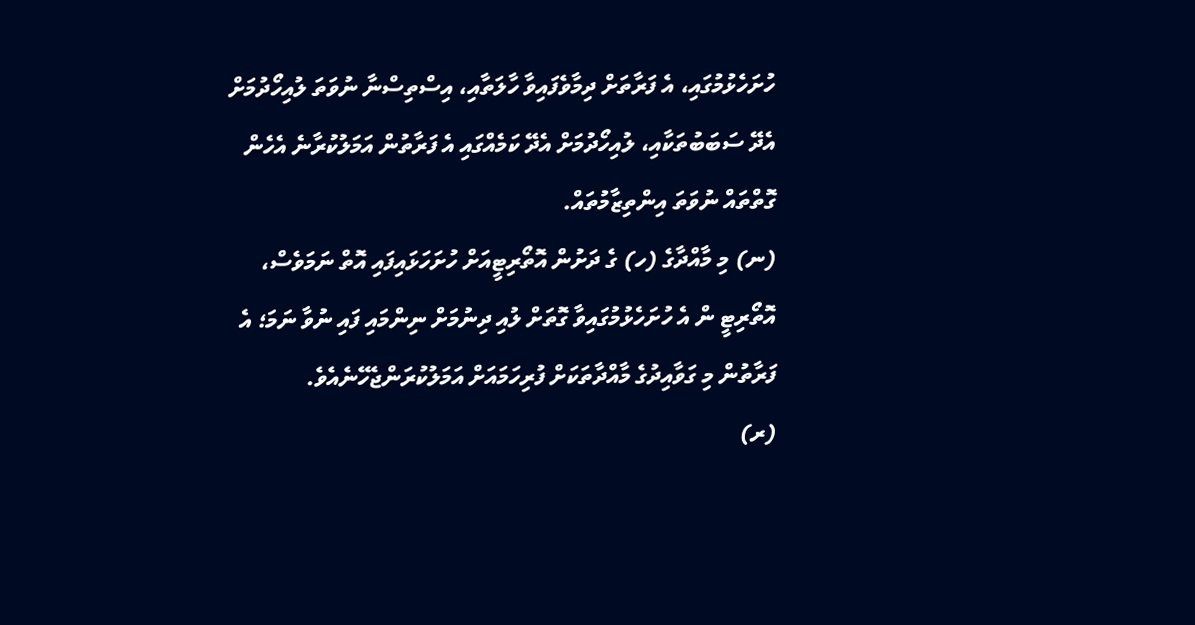ހުށަހެޅުމުގައި، އެ ފަރާތަށް ދިމާވެފައިވާ ހާލަތާއި، އިސްތިސްނާ ނުވަތަ ލުއިހޯދުމަށް އެދޭ ސަބަބުތަކާއި، ލުއިހޯދުމަށް އެދޭ ކަމެއްގައި އެ ފަރާތުން އަމަލުކުރާނެ އެހެން ގޮތްތައް ނުވަތަ އިންތިޒާމުތައް.
(ނ) މި މާއްދާގެ (ހ) ގެ ދަށުން އޮތޯރިޓީއަށް ހުށަހަޅައިފައި އޮތް ނަމަވެސް، އޮތޯރިޓީ ން އެ ހުށަހެޅުމުގައިވާ ގޮތަށް ލުއި ދިނުމަށް ނިންމައި ފައި ނުވާ ނަމަ؛ އެ ފަރާތުން މި ގަވާއިދުގެ މާއްދާތަކަށް ފުރިހަމައަށް އަމަލުކުރަންޖެހޭނެއެވެ.
(ރ)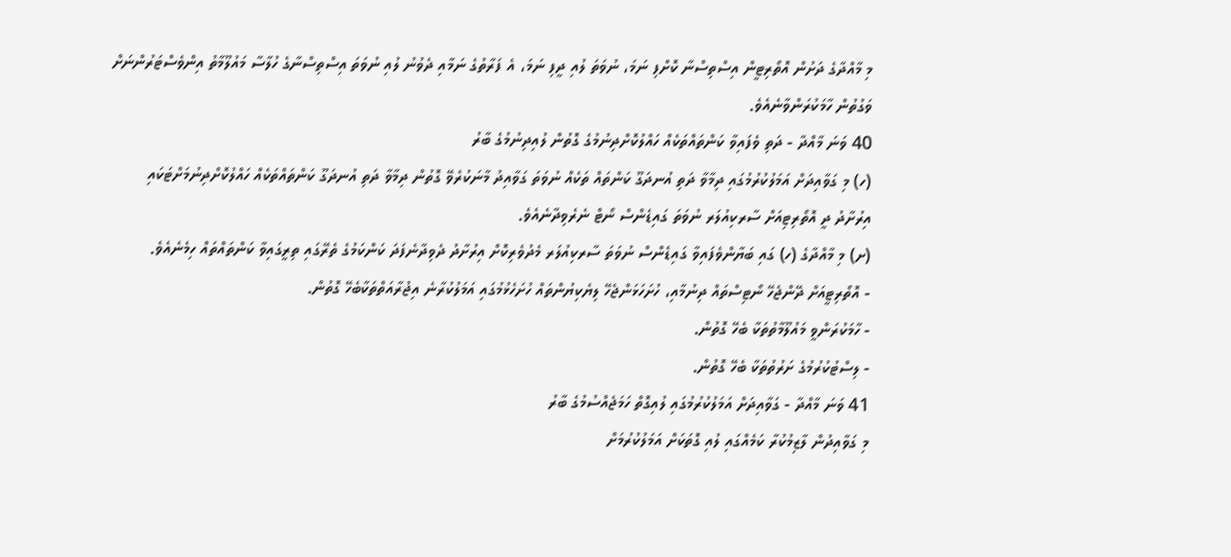މި މާއްދާގެ ދަށުން އޮތޯރިޓީން އިސްތިސްނާ ކޮށްފި ނަމަ، ނުވަތަ ލުއި ދީފި ނަމަ، އެ ފަރާތުގެ ނަމާއި ދެވުނު ލުއި ނުވަތަ އިސްތިސްނާގެ ހުލާސާ މައުލޫމާތު އިންވެސްޓަރުންނަށް ވަގުތުން ހާމަކުރަންވާނެއެވެ.
40 ވަނަ މާއްދާ - ދަތި ވެފައިވާ ކަންތައްތަކެއް ހައްލުކޮށްދިނުމުގެ ގޮތުން ލުއިދިނުމުގެ ބާރު
(ހ) މި ގަވާއިދަށް އަމަލުކުރުމުގައި ދިމާވާ ދަތި އުނދަގޫ ކަންތައް ތަކެއް ނުވަތަ ގަވާއިދު މާނަކުރެވޭ ގޮތުން ދިމާވާ ދަތި އުނދަގޫ ކަންތައްތަކެއް ހައްލުކޮށްދިނުމަށްޓަކައި އިރުށާދު ދީ އޮތޯރިޓިއަށް ސާރކިއުލަރ ނުވަތަ ގައިޑެންސް ނޯޓް ނެރެވިދާނެއެވެ.
(ށ) މި މާއްދާގެ (ހ) ގައި ބަޔާންވެފައިވާ ގައިޑެންސް ނުވަތަ ސާރކިއުލަރ މެދުވެރިކޮށް އިރުށާދު ދެވިދާނެފަދަ ކަންކަމުގެ ތެރޭގައި ތިރީގައިވާ ކަންތައްތައް ހިމެނެއެވެ.
- އޮތޯރިޓީއަށް ދޭންޖެހޭ ނޯޓިސްތައް ދިނުމާއި، ހުށަހަޅަންޖެހޭ ލިޔެކިޔުންތައް ހުށަހެޅުމުގައި އަމަލުކުރާނެ އިޖުރާއަތްތަކާބެހޭ ގޮތުން.
- ހާމަކުރަންވީ މައުލޫމާތުތަކާ ބެހޭ ގޮތުން.
- ލިސްޓުކުރުމުގެ ށަރުތުތަކާ ބެހޭ ގޮތުން.
41 ވަނަ މާއްދާ - ގަވާއިދަށް އަމަލުކުރުމުގައި ލުއިގޮތް ހަމަޖެއްސުމުގެ ބާރު
މި ގަވާއިދުން ލާޒިމުކުރާ ކަމެއްގައި ލުއި ގޮތަކަށް އަމަލުކުރުމަށް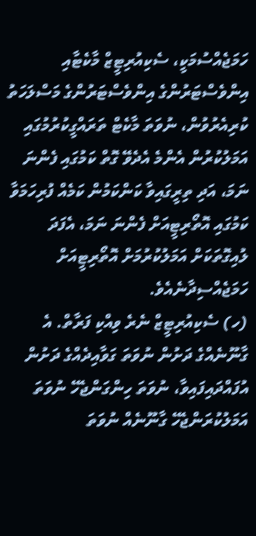ހަމަޖެއްސުމަކީ، ސެކިއުރިޓީޒް މާކެޓާއި އިންވެސްޓަރުންގެ އިންވެސްޓަރުންގެ މަސްލަހަތު ކުރިއެރުވުން، ނުވަތަ މާކެޓް ތަރައްގީކުރުމުގައި އަމަލުކުރުން އެންމެ އެދެވޭ ގޮތް ކަމުގައި ފެންނަ ނަމަ، އަދި ތިރީގައިވާ ކަންކަމުން ކަމެއް ފުރިހަމަވާ ކަމުގައި އޮތޯރިޓީއަށް ފެންނަ ނަމަ، އެފަދަ ލުއިގޮތަކަށް އަމަލުކުރުމަށް އޮތޯރިޓީއަށް ހަމަޖެއްސިދާނެއެވެ.
(ހ) ސެކިއުރިޓީޒް ނެރެ ވިއްކި ފަރާތް. އެ ގާނޫނެއްގެ ދަށުން ނުވަތަ ގަވާއިދެއްގެ ދަށުން އުފައްދައިފައިވާ، ނުވަތަ ހިންގަންޖެހޭ ނުވަތަ އަމަލުކުރަންޖެހޭ ގާނޫނެއް ނުވަތަ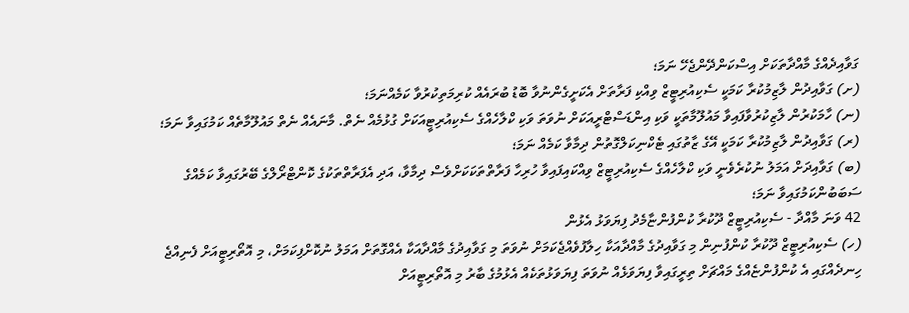ގަވާއިދެއްގެ މާއްދާތަކަށް އިސްކަންދޭންޖެހޭ ނަމަ؛
(ށ) ގަވާއިދުން ލާޒިމުކުރާ ކަމަކީ ސެކިއުރިޓީޒް ވިއްކި ފަރާތަށް އެކަށީގެންނުވާ ބޮޑު ބުރައެއް ކުރިމަތިކުރުވާ ކަމެއްނަމަ؛
(ނ) ހާމަކުރުން ލާޒިކުރުވާފައިވާ މައުލޫމާތަކީ ވަކި އިންޑަސްޓްރީއަކަށް ނުވަތަ ވަކި ކްލާހެއްގެ ސެކިއުރިޓީއަކަށް ގުޅުމެއް ނެތް. މާނައެއް ނެތް މައުލޫމާތެއް ކަމުގައިވާ ނަމަ؛
(ރ) ގަވާއިދުން ލާޒިމުކުރާ ކަމަކީ އޭގެ ޒާތުގައި ޓެކްނިކަލްގޮތުން ދިމާވާ ކަމެއް ނަމަ؛
(ބ) ގަވާއިދަށް އަމަލު ނުކުރެވެނީ ވަކި ކްލާހެއްގެ ސެކިއުރިޓީޒް ވިއްކައިފައިވާ ހުރިހާ ފަރާތްތަކަކަށްވެސް ދިމާވާ، އަދި އެފަރާތްތަކުގެ ކޮންޓްރޯލްގެ ބޭރުގައިވާ ކަމެއްގެ ސަބަބުންކަމުގައިވާ ނަމަ؛
42 ވަނަ މާއްދާ - ސެކިއުރިޓީޒް ދޫކުރާ ކުންފުންޏާމެދު ފިޔަވަޅު އެޅުން
(ހ) ސެކިއުރިޓީޒް ދޫކުރާ ކުންފުނިން މި ގަވާއިދުގެ މާއްދާއަކާ ހިލާފުވެއްޖެކަމަށް ނުވަތަ މި ގަވާއިދުގެ މާއްދާއަކާ އެއްގޮތަށް އަމަލު ނުކޮށްފިކަމަށް، މި އޮތޯރިޓީއަށް ފެނިއްޖެ ހިނދެއްގައި އެ ކުންފުންޏެއްގެ މައްޗަށް ތިރީގައިވާ ފިޔަވަޅެއް ނުވަތަ ފިޔަވަޅުތަކެއް އެޅުމުގެ ބާރު މި އޮތޯރިޓީއަށް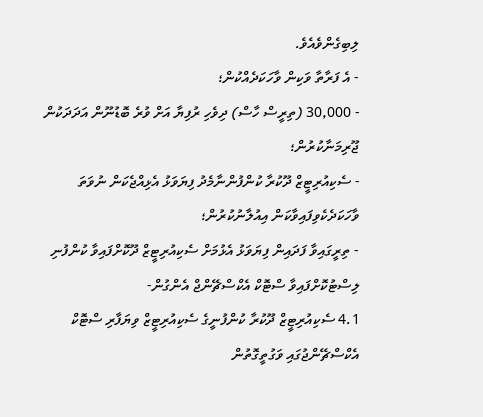ލިބިގެންވެއެވެ.
- އެ ފަރާތާ ވަކިން ވާހަކަދެއްކުން؛
- 30,000 (ތިރީސް ހާސް) ދިވެހި ރުފިޔާ އަށް ވުރެ ބޮޑުނޫން އަދަދަކުން ޖޫރިމަނާކުރުން؛
- ސެކިއުރިޓީޒް ދޫކުރާ ކުންފުންނާމެދު ފިޔަވަޅު އެޅިއްޖެކަން ނުވަތަ ވާހަކަދެކެވިފައިވާކަން އިއުލާނުކުރުން؛
- ތިރީގައިވާ ފަދައިން ފިޔަވަޅު އެޅުމަށް ސެކިއުރިޓީޒް ދޫކޮށްފައިވާ ކުންފުނި ލިސްޓުކޮށްފައިވާ ސްޓޮކް އެކްސްޗޭންޖް އެންގުން-
4.1 ސެކިއުރިޓީޒް ދޫކުރާ ކުންފުނީގެ ސެކިއުރިޓީޒް ވިޔަފާރި ސްޓޮކް އެކްސްޗޭންޖުގައި ވަގުތީގޮތުން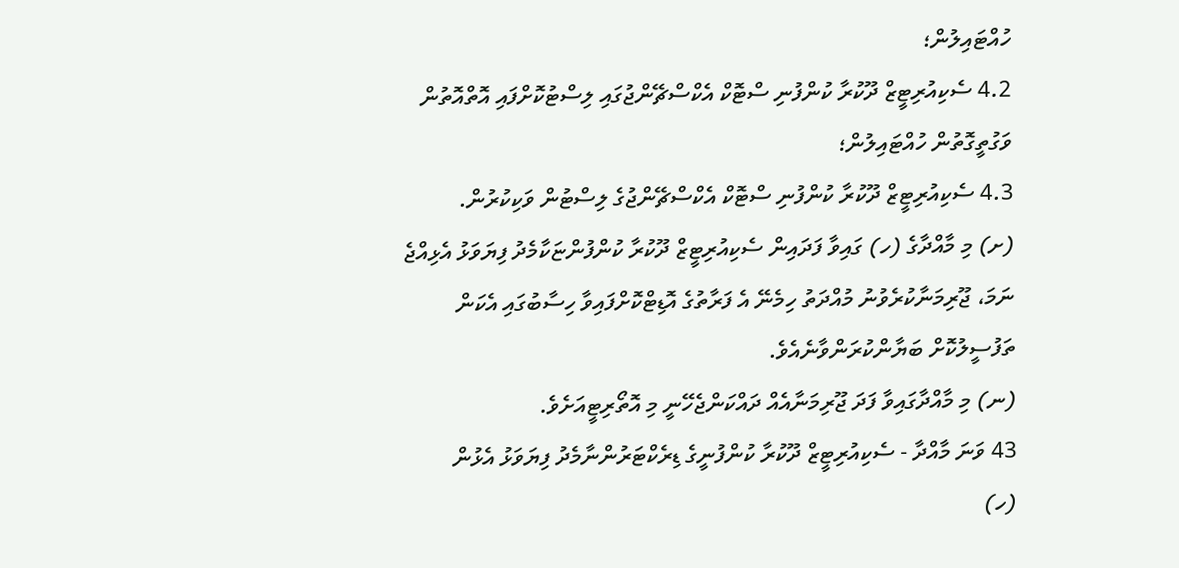ހުއްޓައިލުން؛
4.2 ސެކިއުރިޓީޒް ދޫކުރާ ކުންފުނި ސްޓޮކް އެކްސްޗޭންޖުގައި ލިސްޓުކޮށްފައި އޮތްއޮތުން ވަގުތީގޮތުން ހުއްޓައިލުން؛
4.3 ސެކިއުރިޓީޒް ދޫކުރާ ކުންފުނި ސްޓޮކް އެކްސްޗޭންޖުގެ ލިސްޓުން ވަކިކުރުން.
(ށ) މި މާއްދާގެ (ހ) ގައިވާ ފަދައިން ސެކިއުރިޓީޒް ދޫކުރާ ކުންފުންޏަކާމެދު ފިޔަވަޅު އެޅިއްޖެ ނަމަ، ޖޫރިމަނާކުރެވުނު މުއްދަތު ހިމެނޭ އެ ފަރާތުގެ އޮޑިޓްކޮށްފައިވާ ހިސާބުގައި އެކަން ތަފުސީލުކޮށް ބަޔާންކުރަންވާނެއެވެ.
(ނ) މި މާއްދާގައިވާ ފަދަ ޖޫރިމަނާއެއް ދައްކަންޖެހޭނީ މި އޮތޯރިޓީއަށެވެ.
43 ވަނަ މާއްދާ - ސެކިއުރިޓީޒް ދޫކުރާ ކުންފުނީގެ ޑިރެކްޓަރުންނާމެދު ފިޔަވަޅު އެޅުން
(ހ)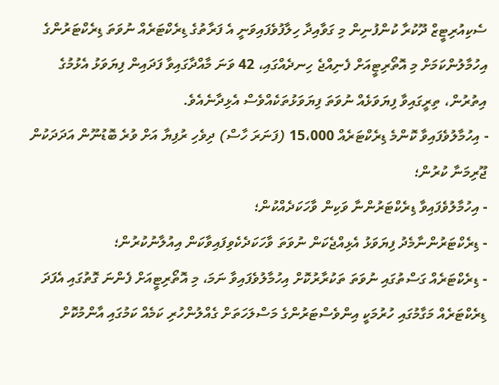ސެކިއުރިޓީޒް ދޫކުރާ ކުންފުނިން މި ގަވާއިދާ ހިލާފުވެފައިވަނީ އެ ފަރާތުގެ ޑިރެކްޓަރެއް ނުވަތަ ޑިރެކްޓަރުންގެ އިހުމާލުންކަމަށް މި އޮތޯރިޓީއަށް ފެނިއްޖެ ހިނދެއްގައި، 42 ވަނަ މާއްދާގައިވާ ފަދައިން ފިޔަވަޅު އެޅުމުގެ އިތުރުން، ތިރީގައިވާ ފިޔަވަޅެއް ނުވަތަ ފިޔަވަޅުތަކެއްވެސް އެޅިދާނެއެވެ.
- އިހުމާލުވެފައިވާ ކޮންމެ ޑިރެކްޓަރެއް 15،000 (ފަނަރަ ހާސް) ދިވެހި ރުފިޔާ އަށް ވުރެ ބޮޑުނޫން އަދަދަކުން ޖޫރިމަނާ ކުރުން؛
- އިހުމާލުވެފައިވާ ޑިރެކްޓަރުންނާ ވަކިން ވާހަކަދެއްކުން؛
- ޑިރެކްޓަރުންނާމެދު ފިޔަވަޅު އެޅިއްޖެކަން ނުވަތަ ވާހަކަދެކެވިފައިވާކަން އިއުލާނުކުރުން؛
- ޑިރެކްޓަރެއް ގަސްތުގައި ނުވަތަ ތަކުރާރުކޮށް އިހުމާލުވެފައިވާ ނަމަ، މި އޮތޯރިޓީއަށް ފެންނަ ގޮތުގައި އެފަދަ ޑިރެކްޓަރެއް މަގާމުގައި ހުރުމަކީ އިންވެސްޓަރުންގެ މަސްލަހަތަށް ގެއްލުންހުރި ކަމެއް ކަމުގައި އާންމުކޮށް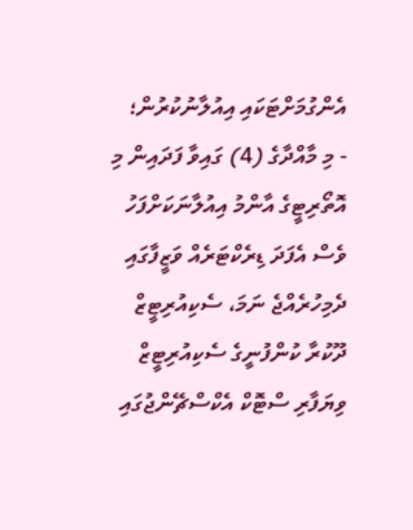އެންގުމަށްޓަކައި އިއުލާނުކުރުން؛
- މި މާއްދާގެ (4) ގައިވާ ފަދައިން މި އޮތޯރިޓީގެ އާންމު އިއުލާނަކަށްފަހު ވެސް އެފަދަ ޑިރެކްޓަރެއް ވަޒީފާގައި ދެމިހުރެއްޖެ ނަމަ، ސެކިއުރިޓީޒް ދޫކުރާ ކުންފުނީގެ ސެކިއުރިޓީޒް ވިޔަފާރި ސްޓޮކް އެކްސްޗޭންޖުގައި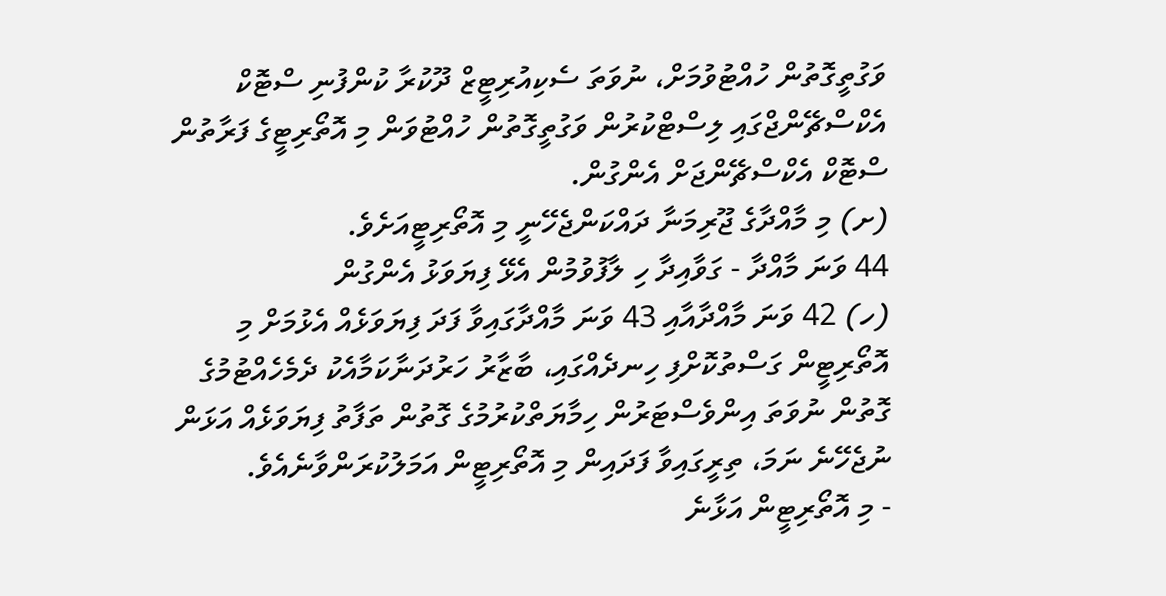ވަގުތީގޮތުން ހުއްޓުވުމަށް، ނުވަތަ ސެކިއުރިޓީޒް ދޫކުރާ ކުންފުނި ސްޓޮކް އެކްސްޗޭންޖްގައި ލިސްޓްކުރުން ވަގުތީގޮތުން ހުއްޓުވަން މި އޮތޯރިޓީގެ ފަރާތުން ސްޓޮކް އެކްސްޗޭންޖަށް އެންގުން.
(ށ) މި މާއްދާގެ ޖޫރިމަނާ ދައްކަންޖެހޭނީ މި އޮތޯރިޓީއަށެވެ.
44 ވަނަ މާއްދާ - ގަވާއިދާ ހި ލާފުވުމުން އެޅޭ ފިޔަވަޅު އެންގުން
(ހ) 42 ވަނަ މާއްދާއާއި 43 ވަނަ މާއްދާގައިވާ ފަދަ ފިޔަވަޅެއް އެޅުމަށް މި އޮތޯރިޓީން ގަސްތުކޮށްފި ހިނދެއްގައި، ބާޒާރު ހަރުދަނާކަމާއެކު ދެމެހެއްޓުމުގެ ގޮތުން ނުވަތަ އިންވެސްޓަރުން ހިމާޔަތްކުރުމުގެ ގޮތުން ތަފާތު ފިޔަވަޅެއް އަޅަން ނުޖެހޭނެ ނަމަ، ތިރީގައިވާ ފަދައިން މި އޮތޯރިޓީން އަމަލުކުރަންވާނެއެވެ.
- މި އޮތޯރިޓީން އަޅާނެ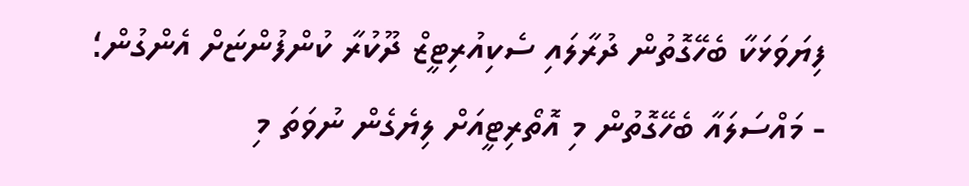ފިޔަވަޅަކާ ބެހޭގޮތުން ދުރާލައި ސެކިއުރިޓީޒް ދޫކުރާ ކުންފުންޏަށް އެންގުން؛
- މައްސަލައާ ބެހޭގޮތުން މި އޮތޯރިޓީއަށް ލިޔެގެން ނުވަތަ މި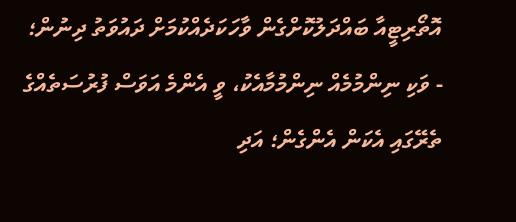އޮތޯރިޓީއާ ބައްދަލުކޮށްގެން ވާހަކަދެއްކުމަށް ދައުވަތު ދިނުން؛
- ވަކި ނިންމުމެއް ނިންމުމާއެކު، ވީ އެންމެ އަވަސް ފުރުސަތެއްގެ ތެރޭގައި އެކަން އެންގެން؛ އަދި